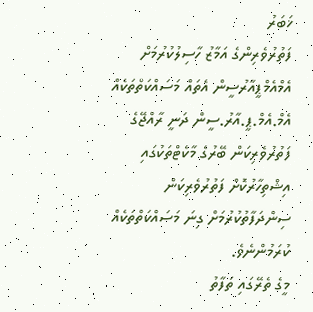ޚަބަރު
ފަތުރުވެރިންގެ އަމާޒު ހާސިލުކުރުމަށް އެމްއެމްޕީއާރުސީން އެތައް މަސައްކަތްތަކެއް
އެމް.އެމް.ޕީ.އާރު.ސީން ދަނީ ރާއްޖޭގެ ފަތުރުވެރިކަން ބޭރުގެ މާކެޓްތަކުގައި އިޝްތިހާރުކޮށް ފަތުރުވެރިކަން ސިންދަފާތުކުރުމަށް ގިނަ މަސައްކަތްތަކެއް ކުރަމުންނެވެ.
މީގެ ތެރޭގައި ތަފާތު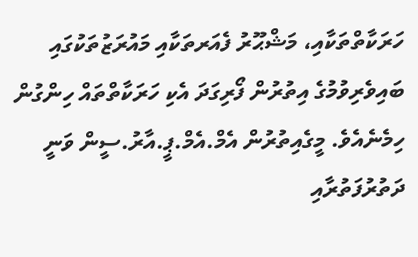ހަރަކާތްތަކާއި، މަޝްޙޫރު ފެއަރތަކާއި މައުރަޒުތަކުގައި ބައިވެރިވުމުގެ އިތުރުން ފޯރިގަދަ އެކި ހަރަކާތްތައް ހިންގުން ހިމެނެއެވެ. މީގެއިތުރުން އެމް.އެމް.ޕީ.އާރު.ސީން ވަނީ ދަތުރުފަތުރާއި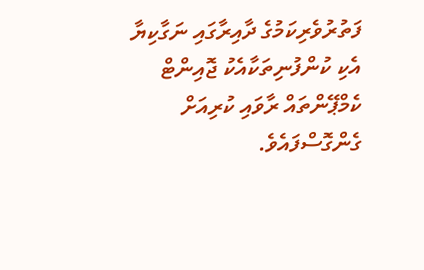ފަތުރުވެރިކަމުގެ ދާއިރާގައި ނަގާކިޔާ އެކި ކުންފުނިތަކާއެކު ޖޮއިންޓް ކެމްޕޭންތައް ރާވައި ކުރިއަށް ގެންގޮސްފައެވެ.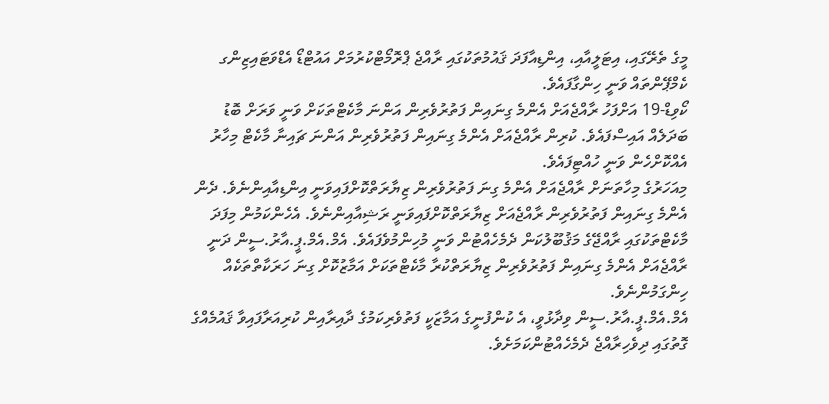މީގެ ތެރޭގައި، އިޓަލީއާއި، އިންޑިއާފަދަ ޤައުމުތަކުގައި ރާއްޖެ ޕްރޮމޯޓްކުރުމަށް އައުޓްޑޯ އެޑްވަޓައިޒިންގ ކެމްޕޭންތައް ވަނީ ހިންގާފައެވެ.
ކޯވިޑް-19 އަށްފަހު ރާއްޖެއަށް އެންމެ ގިނައިން ފަތުރުވެރިން އަންނަ މާކެޓްތަކަށް ވަނީ ވަރަށް ބޮޑު ބަދަލެއް އައިސްފައެވެ. ކުރިން ރާއްޖެއަށް އެންމެ ގިނައިން ފަތުރުވެރިން އަންނަ ޗައިނާ މާކެޓް މިހާރު އެއްކޮށްހެން ވަނީ ހުއްޓިފައެވެ.
މިއަހަރުގެ މިހާތަނަށް ރާއްޖެއަށް އެންމެ ގިނަ ފަތުރުވެރިން ޒިޔާރަތްކޮށްފައިވަނީ އިންޑިއާއިންނެވެ. ދެން އެންމެ ގިނައިން ފަތުރުވެރިން ރާއްޖެއަށް ޒިޔާރަތްކޮށްފައިވަނީ ރަޝިއާއިންނެވެ. އެހެންކަމުން މިފަދަ މާކެޓްތަކުގައި ރާއްޖޭގެ މަޤުބޫލުކަން ދެމެހެއްޓުން ވަނީ މުހިންމުވެފައެވެ. އެމް.އެމް.ޕީ.އާރު.ސީން ދަނީ ރާއްޖެއަށް އެންމެ ގިނައިން ފަތުރުވެރިން ޒިޔާރަތްކުރާ މާކެޓްތަކަށް އަމާޒުކޮށް ގިނަ ހަރަކާތްތަކެއް ހިންގަމުންނެވެ.
އެމް.އެމް.ޕީ.އާރު.ސީން ވިދާޅުވީ، އެ ކުންފުނީގެ އަމާޒަކީ ފަތުވެރިކަމުގެ ދާއިރާއިން ކުރިއަރާފައިވާ ޤައުމެއްގެ ގޮތުގައި ދިވެހިރާއްޖެ ދެމެހެއްޓުންކަމަށެވެ.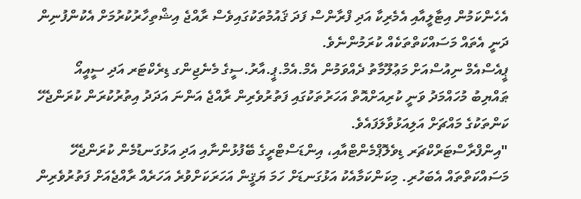އެހެންކަމުން އިޓާލީއާއި އެމެރިކާ އަދި ފްރާންސް ފަދަ ޤައުމުތަކުގައިވެސް ރާއްޖެ އިޝްތިހާރުކުރުމަށް އެކުންފުނިން ދަނީ އެތައް މަސައްކަތްތަކެއް ކުރަމުންނެވެ.
ޕީއެސްއެމް ނިއުސްއަށް މަޢުލޫމާތު ދެއްވަމުން އެމް.އެމް.ޕީ.އާރު.ސީގެ މެނެޖިންގ ޑިރެކްޓަރ އަދި ސީއީއޯ ޠައްޔިބު މުހައްމަދު ވަނީ ކުރިއަށްއޮތް އަހަރުތަކުގައި ފަތުރުވެރިން ރާއްޖެ އަންނަ އަދަދު އިތުރުކުރަން ކުރަންޖެހޭ ކަންތަކުގެ މައްޗަށް އަލިއަޅުވާލަފައެވެ.
"އިންފްރާސްޓަރްކްޗަރ ޑިވެލޮޕްމެންޓްއާއި، އިންޑަސްޓްރީގެ ބޭފުޅުންނާއި އަދި އަޅުގަނޑުމެން ކުރަންޖެހޭ މަސައްކަތްތައް އެބަހުރި. މިކަންކަމާއެކު އަޅުގަނޑަށް ހަމަ ޔަޤީން އަހަރަކަށްވުރެ އަހަރެއް ރާއްޖެއަށް ފަތުރުވެރިން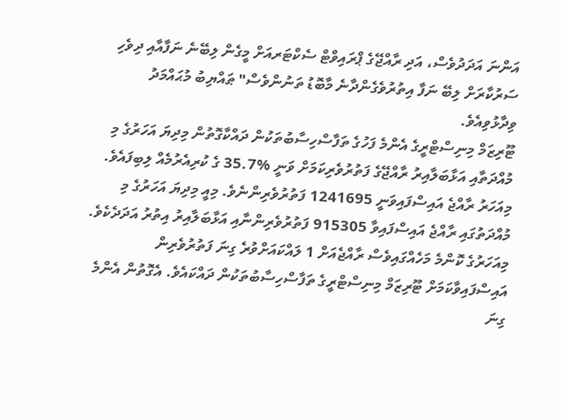އަންނަ އަދަދުވެސް، އަދި ރާއްޖޭގެ ޕްރައިވްޓް ސެކްޓަރއަށް މީގެން ލިބޭނެ ނަފާއާއި ދިވެހި ސަރުކާރަށް ލިބޭ ނަފާ އިތުރުވެގެންދާނެ މާބޮޑު ތަނުންވެސް" ޠައްޔިބު މުޙައްމަދު ވިދާޅުވިއެވެ.
ޓޫރިޒަމް މިނިސްޓްރީގެ އެންމެ ފަހުގެ ތަފާސްހިސާބުތަކުން ދައްކާގޮތުން މިދިޔަ އަހަރުގެ މި މުއްދަތާއި އަޅާބަލާއިރު ރާއްޖޭގެ ފަތުރުވެރިކަމަށް ވަނީ %35.7 ގެ ކުރިއެރުމެއް ލިބިފައެވެ. މިއަހަރު ރާއްޖެ އައިސްފައިވަނީ 1241695 ފަތުރުވެރިންނެވެ. މިއީ މިދިޔަ އަހަރުގެ މި މުއްދަތުގައި ރާއްޖެ އައިސްފައިވާ 915305 ފަތުރުވެރިންނާއި އަޅާބަލާއިރު އިތުރު އަދަދެކެވެ.
މިއަހަރުގެ ކޮންމެ މަހެއްގައިވެސް ރާއްޖެއަށް 1 ލައްކައަށްވުރެ ގިނަ ފަތުރުވެރިން އައިސްފައިވާކަމަށް ޓޫރިޒަމް މިނިސްޓްރީގެ ތަފާސްހިސާބުތަކުން ދައްކައެވެ. އެގޮތުން އެންމެ ގިނަ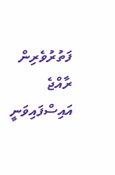ފަތުރުވެރިން ރާއްޖެ އައިސްފައިވަނީ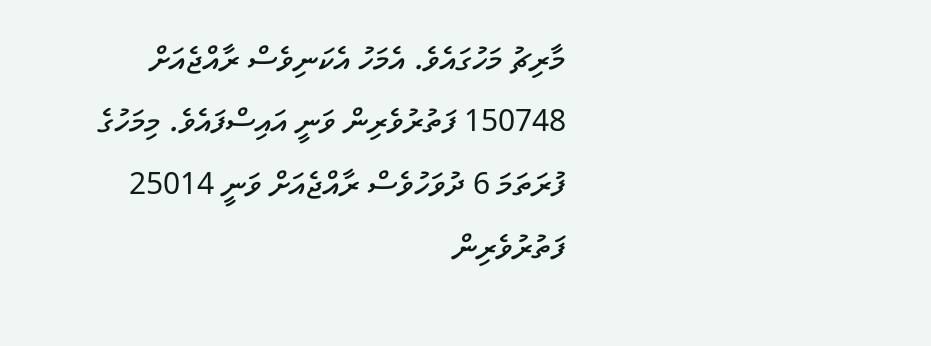މާރިޗު މަހުގައެވެ. އެމަހު އެކަނިވެސް ރާއްޖެއަށް 150748 ފަތުރުވެރިން ވަނީ އައިސްފައެވެ. މިމަހުގެ ފުރަތަމަ 6 ދުވަހުވެސް ރާއްޖެއަށް ވަނީ 25014 ފަތުރުވެރިން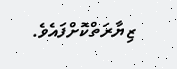ޒިޔާރަތްކޮށްފައެވެ.